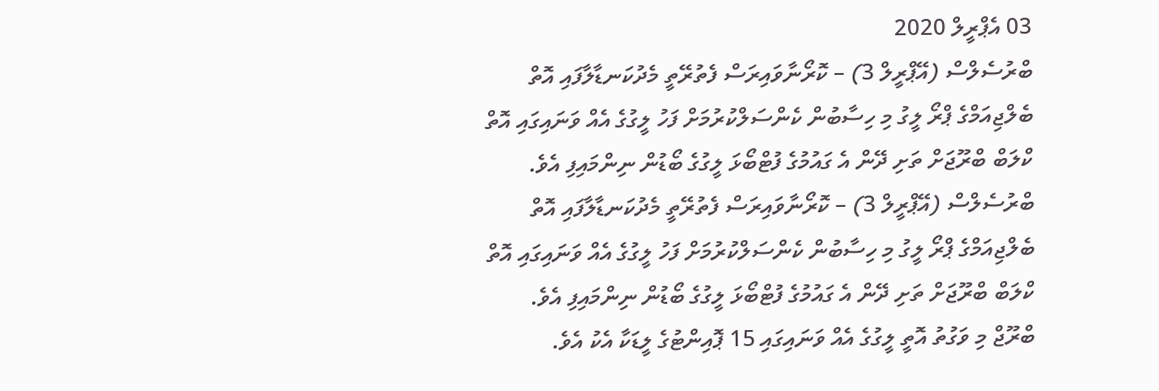03 އެޕްރީލް 2020
ބްރުސެލްސް (އޭޕްރީލް 3) – ކޮރޯނާވައިރަސް ފެތުރޭތީ މެދުކަނޑާލާފައި އޮތް ބެލްޖިއަމްގެ ޕްރޯ ލީގު މި ހިސާބުން ކެންސަލްކުރުމަށް ފަހު ލީގުގެ އެއް ވަނައިގައި އޮތް ކްލަބް ބްރޫޖަށް ތަށި ދޭން އެ ގައުމުގެ ފުޓްބޯޅަ ލީގުގެ ބޯޑުން ނިންމައިފި އެވެ.
ބްރުސެލްސް (އޭޕްރީލް 3) – ކޮރޯނާވައިރަސް ފެތުރޭތީ މެދުކަނޑާލާފައި އޮތް ބެލްޖިއަމްގެ ޕްރޯ ލީގު މި ހިސާބުން ކެންސަލްކުރުމަށް ފަހު ލީގުގެ އެއް ވަނައިގައި އޮތް ކްލަބް ބްރޫޖަށް ތަށި ދޭން އެ ގައުމުގެ ފުޓްބޯޅަ ލީގުގެ ބޯޑުން ނިންމައިފި އެވެ.
ބްރޫޖް މި ވަގުތު އޮތީ ލީގުގެ އެއް ވަނައިގައި 15 ޕޮއިންޓުގެ ލީޑަކާ އެކު އެވެ.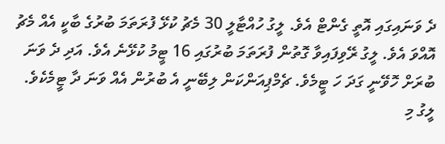ދެ ވަނައިގައި އޮތީ ގެންޓް އެވެ. ލީގު ހުއްޓާލީ 30 މެޗު ކުޅޭ ފުރަތަމަ ބުރުގެ ބާކީ އެއް މެޗު އޮއްވަ އެވެ. ލީގު ރޭވިފައިވާ ގޮތުން ފުރަތަމަ ބުރުގައި 16 ޓީމު ކުޅޭނެ އެވެ. އަދި ދެ ވަނަ ބުރަށް ހޮވޭނީ ގަދަ ހަ ޓީމެވެ. ޗެމްޕިއަންކަން ލިބޭނީ އެ ބުރުން އެއް ވަނަ ދާ ޓީމެކެވެ.
ލީގު މި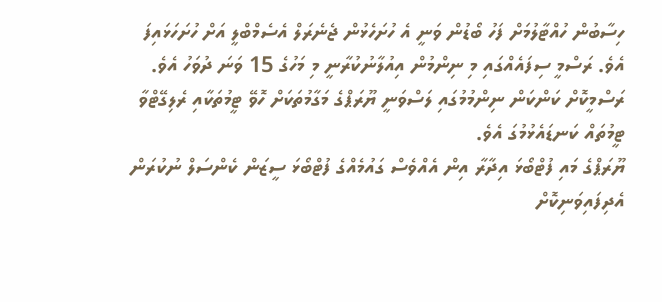ހިސާބުން ހުއްޓާލުމަށް ފަހު ބޯޑުން ވަނީ އެ ހުށަހެޅުން ޖެނެރަލް އެސެމްބްލީ އަށް ހުށަހަޅައިފަ އެވެ. ރަސްމީ ސިފައެއްގައި މި ނިންމުން އިއުލާނުކުރާނީ މި މަހުގެ 15 ވަނަ ދުވަހު އެވެ. ރަސްމީކޮށް ކަންކަން ނިންމުމުގައި ލަސްވަނީ ޔޫރަޕްގެ މަގާމުތަކަށް ހޮވޭ ޓީމުތަކާއި ރެލިގޭޓްވާ ޓީމުތައް ކަނޑައެޅުމުގަ އެވެ.
ޔޫރަޕްގެ މައި ފުޓްބޯޅަ އިދާރާ އިން އެއްވެސް ގައުމެއްގެ ފުޓްބޯޅަ ސީޒަން ކެންސަލް ނުކުރަން އެދިފައިވަނިކޮށް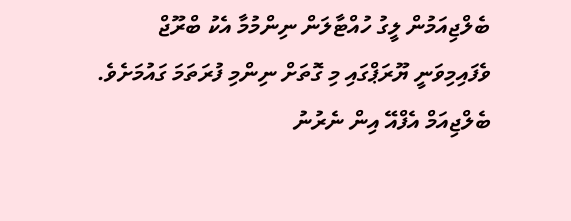ބެލްޖިއަމުން ލީގު ހުއްޓާލަން ނިންމުމާ އެކު ބްރޫޖް ވެފައިމިވަނީ ޔޫރަޕްގައި މި ގޮތަށް ނިންމި ފުރަތަމަ ގައުމަށެވެ. ބެލްޖިއަމް އެފްއޭ އިން ނެރުނު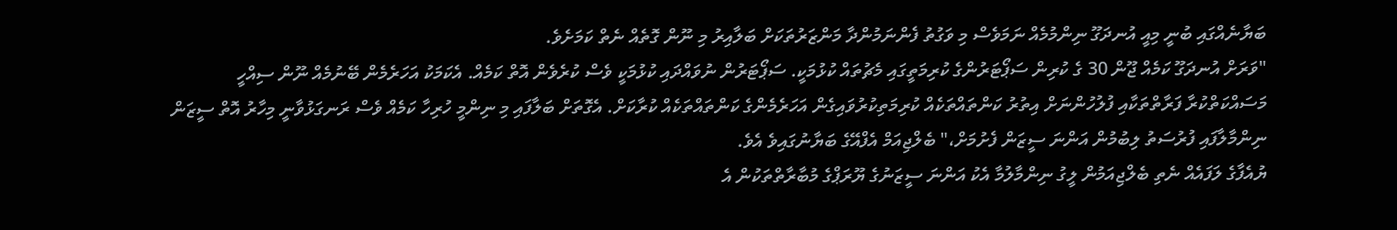ބަޔާނެއްގައި ބުނީ މިއީ އުނދަގޫ ނިންމުމެއް ނަމަވެސް މި ވަގުތު ފެންނަމުންދާ މަންޒަރުތަކަށް ބަލާއިރު މި ނޫން ގޮތެއް ނެތް ކަމަށެވެ.
"ވަރަށް އުނދަގޫ ކަމެއް ޖޫން 30 ގެ ކުރިން ސަޕޯޓަރުންގެ ކުރިމަތީގައި މެޗުތައް ކުޅުމަކީ. ސަޕޯޓަރުން ނުވައްދައި ކުޅުމަކީ ވެސް ކުރެވެން އޮތް ކަމެއް. އެކަމަކު އަހަރެމެން ބޭނުމެއް ނޫން ސިއްހީ މަސައްކަތްކުރާ ފަރާތްތަކާއި ފުލުހުންނަށް އިތުރު ކަންތައްތަކެއް ކުރިމަތިކުރުވައިގެން އަހަރެމެންގެ ކަންތައްތަކެއް ކުރާކަށް. އެގޮތަށް ބަލާފައި މި ނިންމީ ހުރިހާ ކަމެއް ވެސް ރަނގަޅުވާނީ މިހާރު އޮތް ސީޒަން ނިންމާލާފައި ފުރުސަތު ލިބުމުން އަންނަ ސީޒަން ފެށުމަށް،" ބެލްޖިއަމް އެފްއޭގެ ބަޔާނުގައިވެ އެވެ.
ޔުއެފާގެ ލަފައެއް ނެތި ބެލްޖިއަމުން ލީގު ނިންމާލުމާ އެކު އަންނަ ސީޒަނުގެ ޔޫރަޕްގެ މުބާރާތްތަކުން އެ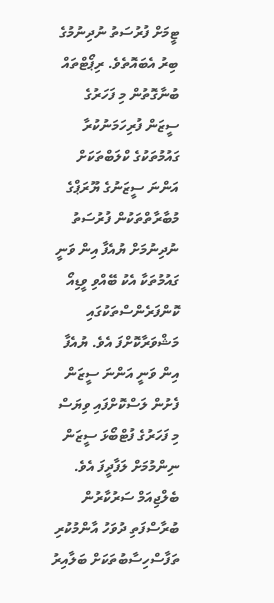ޓީމަށް ފުރުސަތު ނުދިނުމުގެ ބިރު އެބައޮތެވެ. ރިޕޯޓްތައް ބުނާގޮތުން މި ފަހަރުގެ ސީޒަން ފުރިހަމަނުކުރާ ގައުމުތަކުގެ ކްލަބްތަކަށް އަންނަ ސީޒަނުގެ ޔޫރަޕްގެ މުބާރާތްތަކުން ފުރުސަތު ނުދިނުމަށް ޔުއެފާ އިން ވަނީ ގައުމުތަކާ އެކު ބޭއްވި ވީޑިއޯ ކޮންފަރެންސްތަކުގައި މަޝްވަރާކޮށްފަ އެވެ. ޔުއެފާ އިން ވަނީ އަންނަ ސީޒަން ފެށުން ލަސްކޮށްފައި ވިޔަސް މި ފަހަރުގެ ފުޓްބޯޅަ ސީޒަން ނިންމުމަށް ލަފާދީފަ އެވެ.
ބެލްޖިއަމް ސަރުކާރުން ބުރާސްފަތި ދުވަހު އާންމުކުރި ތަފާސްހިސާބުތަކަށް ބަލާއިރު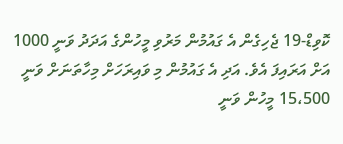ކޮވިޑް-19 ޖެހިގެން އެ ގައުމުން މަރުވި މީހުންގެ އަދަދު ވަނީ 1000 އަށް އަރައިފަ އެވެ. އަދި އެ ގައުމުން މި ވައިރަހަށް މިހާތަނަށް ވަނީ 15،500 މީހުން ވަނީ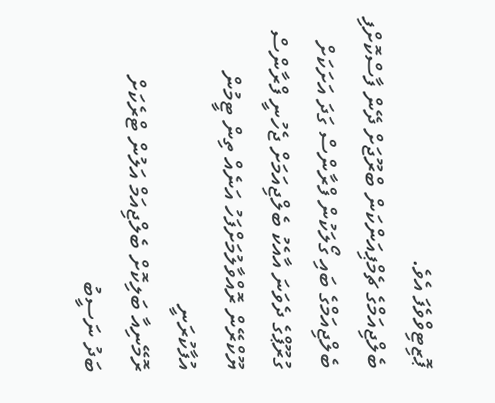ޕޮޒިޓިވްވެފަ އެވެ.
ބެލްޖިއަމްގެ ޗެމްޕިއަންކަން ބްރޫޖަށް ދޭން ފާސްކޮށްފި
ބެލްޖިއަމްގެ ބައި ގޯލަކުން ފްރާންސް ގަދަ އަށަކަށް
ގުރޫޕްގެ ދެވަނަ އާއެކު ބެލްޖިއަމަށް ޖެހުނީ ފްރާންސް
ޔޫކްރޭން ރޮއްވާލުމަށްފަހު އަނެއް ތިން ޓީމުން އުފާކުރަނީ
ރޮމޭނިއާ ބަލިކޮށް ބެލްޖިއަމް އަލުން ޓްރެކަށް
ބަދު ނަސީބު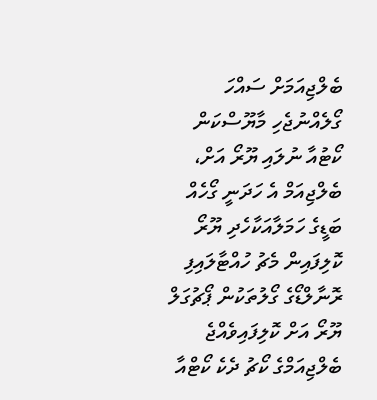ބެލްޖިއަމަށް ސައްހަ ގޯލެއްނުޖެހި މާޔޫސްކަން
ކޯޓުއާ ނުލައި ޔޫރޯ އަށް، ބެލްޖިއަމް އެ ހަދަނީ ގޯހެއް
ބަޑީގެ ހަމަލާއަކާހެދި ޔޫރޯ ކޮލިފައިން މެޗު ހުއްޓާލައިފި
ރޮނާލްޑޯގެ ގޯލުތަކުން ޕޯޗުގަލް ޔޫރޯ އަށް ކޮލިފައިވެއްޖެ
ބެލްޖިއަމްގެ ކޯޗު ދެކެ ކޯޓްއާ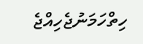ހިތްހަމަނުޖެހިއްޖެ